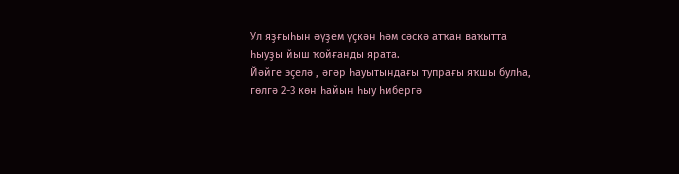Ул яҙғыһын әүҙем үҫкән һәм сәскә атҡан ваҡытта һыуҙы йыш ҡойғанды ярата.
Йәйге эҫелә , әгәр һауытындағы тупрағы яҡшы булһа, гөлгә 2-3 көн һайын һыу һибергә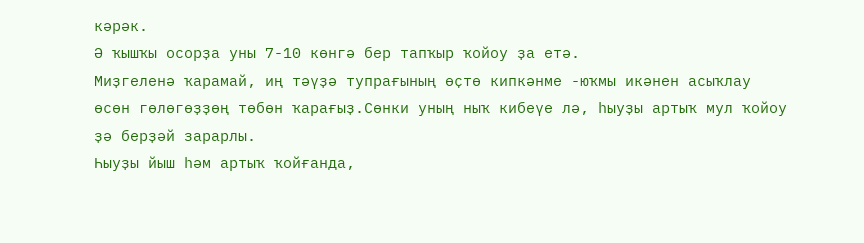кәрәк.
Ә ҡышҡы осорҙа уны 7-10 көнгә бер тапҡыр ҡойоу ҙа етә.
Миҙгеленә ҡарамай, иң тәүҙә тупрағының өҫтө кипкәнме -юҡмы икәнен асыҡлау өсөн гөлөгөҙҙөң төбөн ҡарағыҙ.Сөнки уның ныҡ кибеүе лә, һыуҙы артыҡ мул ҡойоу ҙә берҙәй зарарлы.
Һыуҙы йыш һәм артыҡ ҡойғанда,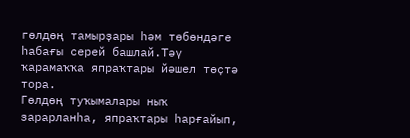гөлдөң тамырҙары һәм төбөндәге һабағы серей башлай.Тәү ҡарамаҡҡа япраҡтары йәшел төҫтә тора.
Гөлдөң туҡымалары ныҡ зарарланһа, япраҡтары һарғайып,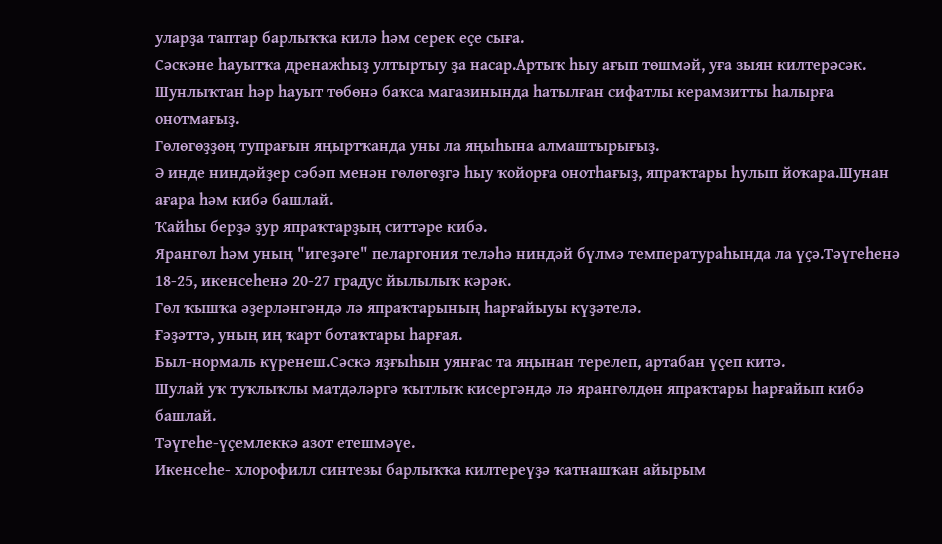уларҙа таптар барлыҡҡа килә һәм серек еҫе сыға.
Сәскәне һауытҡа дренажһыҙ ултыртыу ҙа насар.Артыҡ һыу ағып төшмәй, уға зыян килтерәсәк.
Шунлыҡтан һәр һауыт төбөнә баҡса магазинында һатылған сифатлы керамзитты һалырға онотмағыҙ.
Гөлөгөҙҙөң тупрағын яңыртҡанда уны ла яңыһына алмаштырығыҙ.
Ә инде ниндәйҙер сәбәп менән гөлөгөҙгә һыу ҡойорға онотһағыҙ, япраҡтары һулып йоҡара.Шунан ағара һәм кибә башлай.
Ҡайһы берҙә ҙур япраҡтарҙың ситтәре кибә.
Ярангөл һәм уның "игеҙәге" пеларгония теләһә ниндәй бүлмә температураһында ла үҫә.Тәүгеһенә 18-25, икенсеһенә 20-27 градус йылылыҡ кәрәк.
Гөл ҡышҡа әҙерләнгәндә лә япраҡтарының һарғайыуы күҙәтелә.
Ғәҙәттә, уның иң ҡарт ботаҡтары һарғая.
Был-нормаль күренеш.Сәскә яҙғыһын уянғас та яңынан терелеп, артабан үҫеп китә.
Шулай уҡ туҡлыҡлы матдәләргә ҡытлыҡ кисергәндә лә ярангөлдөн япраҡтары һарғайып кибә башлай.
Тәүгеһе-үҫемлеккә азот етешмәүе.
Икенсеһе- хлорофилл синтезы барлыҡҡа килтереүҙә ҡатнашҡан айырым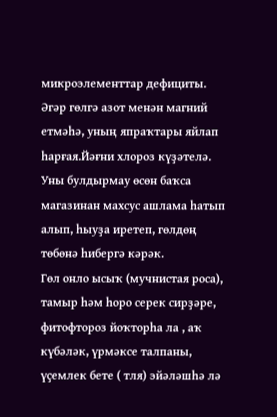микроэлементтар дефициты.
Әгәр гөлгә азот менән магний етмәһә, уның япраҡтары яйлап һарғая.Йәғни хлороз күҙәтелә.
Уны булдырмау өсөн баҡса магазинан махсус ашлама һатып алып, һыуҙа иретеп, гөлдөң төбөнә һибергә кәрәк.
Гөл онло ысыҡ (мучнистая роса), тамыр һәм һоро серек сирҙәре, фитофтороз йоҡторһа ла , аҡ күбәләк, үрмәксе талпаны, үҫемлек бете ( тля) эйәләшһә лә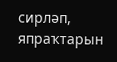сирләп, япраҡтарын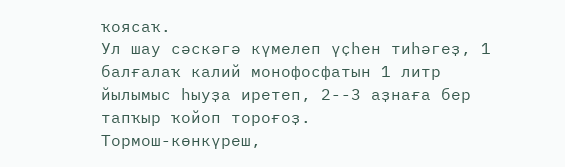ҡоясаҡ.
Ул шау сәскәгә күмелеп үҫһен тиһәгеҙ, 1 балғалаҡ калий монофосфатын 1 литр йылымыс һыуҙа иретеп, 2--3 аҙнаға бер тапҡыр ҡойоп тороғоҙ.
Тормош-көнкүреш,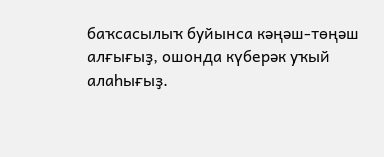баҡсасылыҡ буйынса кәңәш-төңәш алғығыҙ, ошонда күберәк уҡый алаһығыҙ.